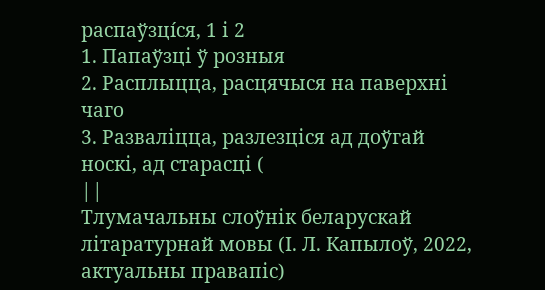распаўзці́ся, 1 і 2
1. Папаўзці ў розныя
2. Расплыцца, расцячыся на паверхні чаго
3. Разваліцца, разлезціся ад доўгай носкі, ад старасці (
||
Тлумачальны слоўнік беларускай літаратурнай мовы (І. Л. Капылоў, 2022, актуальны правапіс)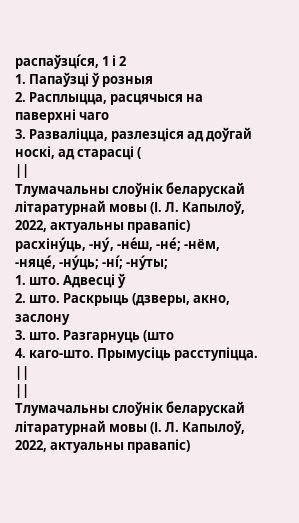распаўзці́ся, 1 і 2
1. Папаўзці ў розныя
2. Расплыцца, расцячыся на паверхні чаго
3. Разваліцца, разлезціся ад доўгай носкі, ад старасці (
||
Тлумачальны слоўнік беларускай літаратурнай мовы (І. Л. Капылоў, 2022, актуальны правапіс)
расхіну́ць, -ну́, -не́ш, -не́; -нём, -няце́, -ну́ць; -ні́; -ну́ты;
1. што. Адвесці ў
2. што. Раскрыць (дзверы, акно, заслону
3. што. Разгарнуць (што
4. каго-што. Прымусіць расступіцца.
||
||
Тлумачальны слоўнік беларускай літаратурнай мовы (І. Л. Капылоў, 2022, актуальны правапіс)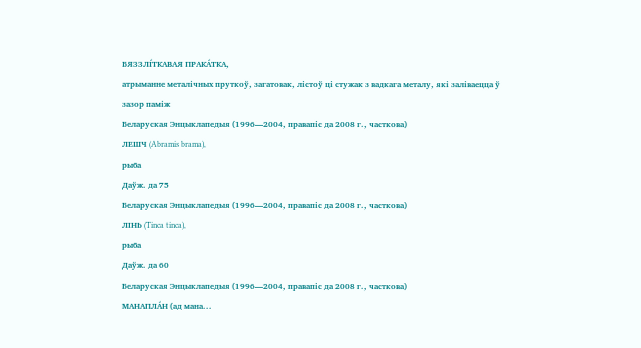БЯЗЗЛІ́ТКАВАЯ ПРАКА́ТКА,
атрыманне металічных пруткоў, загатовак, лістоў ці стужак з вадкага металу, які заліваецца ў зазор паміж
Беларуская Энцыклапедыя (1996—2004, правапіс да 2008 г., часткова)
ЛЕШЧ (Abramis brama),
рыба
Даўж. да 75
Беларуская Энцыклапедыя (1996—2004, правапіс да 2008 г., часткова)
ЛІНЬ (Tinca tinca),
рыба
Даўж. да 60
Беларуская Энцыклапедыя (1996—2004, правапіс да 2008 г., часткова)
МАНАПЛА́Н (ад мана...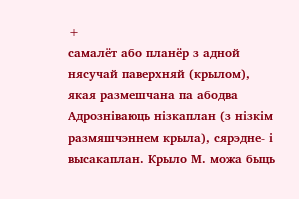+
самалёт або планёр з адной нясучай паверхняй (крылом), якая размешчана па абодва
Адрозніваюць нізкаплан (з нізкім размяшчэннем крыла), сярэдне- і высакаплан. Крыло М. можа быць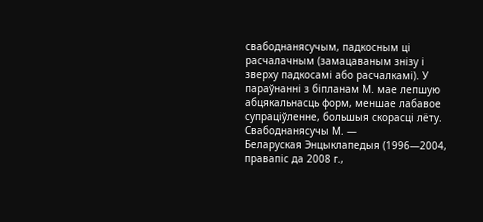свабоднанясучым, падкосным ці расчалачным (замацаваным знізу і зверху падкосамі або расчалкамі). У параўнанні з біпланам М. мае лепшую абцякальнасць форм, меншае лабавое супраціўленне, большыя скорасці лёту. Свабоднанясучы М. —
Беларуская Энцыклапедыя (1996—2004, правапіс да 2008 г.,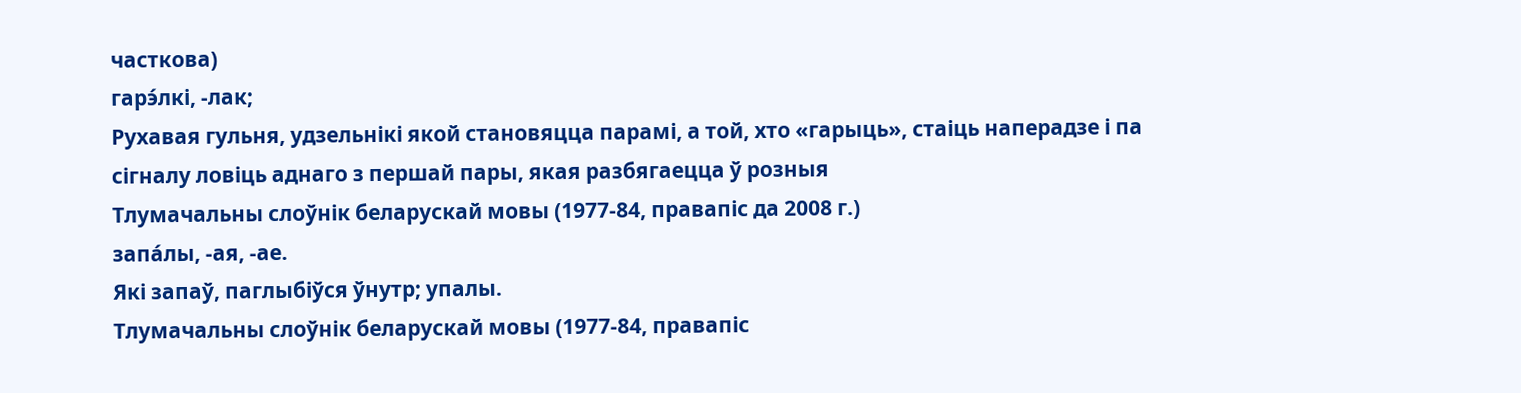часткова)
гарэ́лкі, ‑лак;
Рухавая гульня, удзельнікі якой становяцца парамі, а той, хто «гарыць», стаіць наперадзе і па сігналу ловіць аднаго з першай пары, якая разбягаецца ў розныя
Тлумачальны слоўнік беларускай мовы (1977-84, правапіс да 2008 г.)
запа́лы, ‑ая, ‑ае.
Які запаў, паглыбіўся ўнутр; упалы.
Тлумачальны слоўнік беларускай мовы (1977-84, правапіс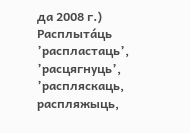да 2008 г.)
Расплыта́ць ’распластаць’, ’расцягнуць’, ’распляскаць, распляжыць,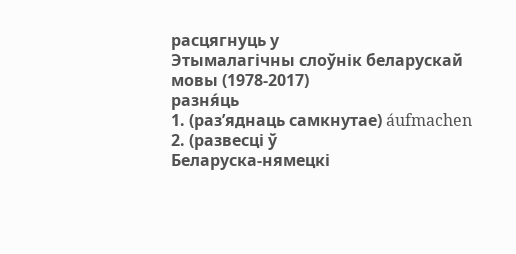расцягнуць у
Этымалагічны слоўнік беларускай мовы (1978-2017)
разня́ць
1. (раз’яднаць самкнутае) áufmachen
2. (развесці ў
Беларуска-нямецкі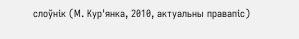слоўнік (М. Кур'янка, 2010, актуальны правапіс)